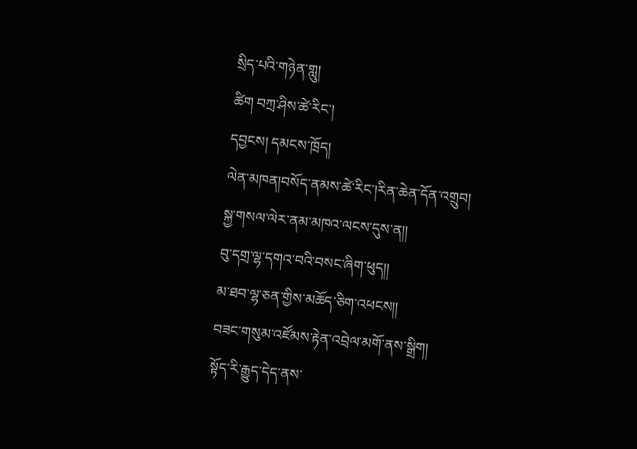སྲིད་པའི་གཉེན་གླུ།
ཚིག བཀྲ་ཤིས་ཚེ་རིང་།
དབྱངས། དམངས་ཁྲོད།
ལེན་མཁན།བསོད་ནམས་ཚེ་རིང་།རིན་ཆེན་དོན་འགྲུབ།
སྐྱ་གསལ་ལེར་ནམ་མཁའ་ལངས་དུས་ན།།
བུ་དགྲ་ལྷ་དགའ་བའི་བསང་ཞིག་ཕུད།།
མ་ཐབ་ལྷ་ཅན་གྱིས་མཆོད་ཅིག་འཕངས།།
བཟང་གསུམ་འཛོམས་རྟེན་འབྲེལ་མགོ་ནས་སྒྲིག།
སྟོད་རི་རྒྱུད་དེད་ནས་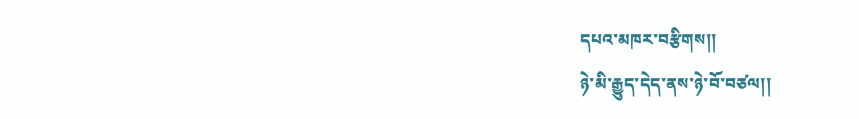དཔའ་མཁར་བརྩིགས།།
ཉེ་མི་རྒྱུད་དེད་ནས་ཉེ་བོ་བཙལ།།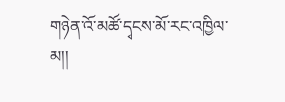གཉེན་འོ་མཚོ་དྭངས་མོ་རང་འཁྱིལ་མ།།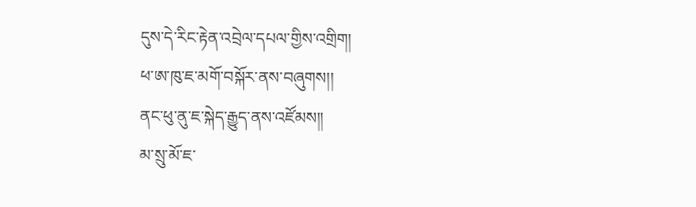དུས་དེ་རིང་རྟེན་འབྲེལ་དཔལ་གྱིས་འགྲིག།
ཕ་ཨ་ཁུ་ཇ་མགོ་བསྐོར་ནས་བཞུགས།།
ནང་ཕུ་ནུ་ཇ་སྐེད་རྒྱུད་ནས་འཛོམས།།
མ་སྲུ་མོ་ཇ་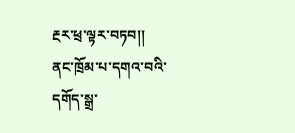རྔར་ཕྲ་ལྟར་བཏབ།།
ནང་ཁྲོམ་པ་དགའ་བའི་དགོད་སྒྲ་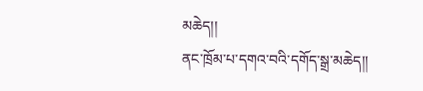མཆེད།།
ནང་ཁྲོམ་པ་དགའ་བའི་དགོད་སྒྲ་མཆེད།།